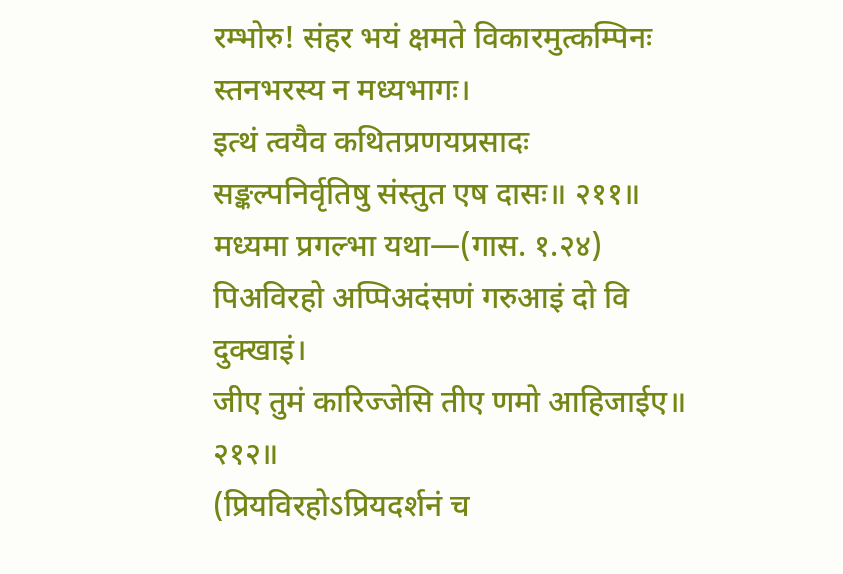रम्भोरु! संहर भयं क्षमते विकारमुत्कम्पिनः स्तनभरस्य न मध्यभागः।
इत्थं त्वयैव कथितप्रणयप्रसादः सङ्कल्पनिर्वृतिषु संस्तुत एष दासः॥ २११॥
मध्यमा प्रगल्भा यथा—(गास. १.२४)
पिअविरहो अप्पिअदंसणं गरुआइं दो वि दुक्खाइं।
जीए तुमं कारिज्जेसि तीए णमो आहिजाईए॥ २१२॥
(प्रियविरहोऽप्रियदर्शनं च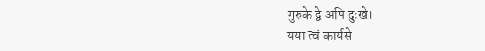गुरुके द्वे अपि दुःखे।
यया त्वं कार्यसे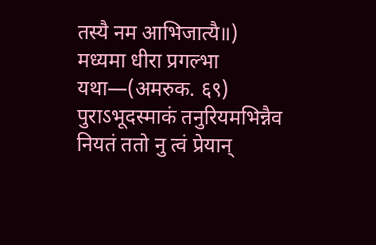तस्यै नम आभिजात्यै॥)
मध्यमा धीरा प्रगल्भा यथा—(अमरुक. ६९)
पुराऽभूदस्माकं तनुरियमभिन्नैव नियतं ततो नु त्वं प्रेयान्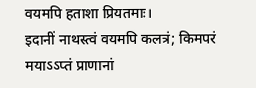वयमपि हताशा प्रियतमाः।
इदानीं नाथस्त्वं वयमपि कलत्रं; किमपरं मयाऽऽप्तं प्राणानां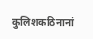कुलिशकठिनानां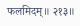फलमिदम्॥ २१३॥